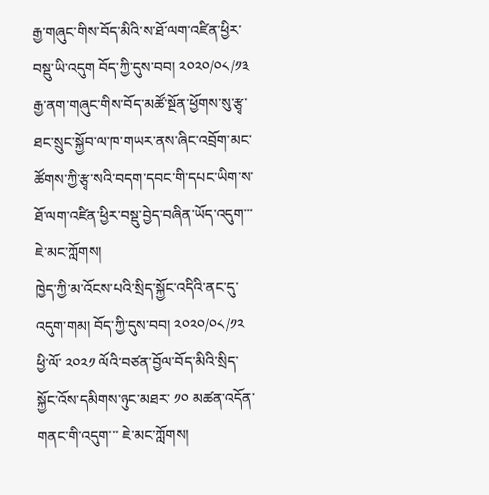རྒྱ་གཞུང་གིས་བོད་མིའི་ས་ཐོ་ལག་འཛིན་ཕྱིར་བསྡུ་ཡི་འདུག བོད་ཀྱི་དུས་བབ། ༢༠༢༠/༠༨/༡༣ རྒྱ་ནག་གཞུང་གིས་བོད་མཚོ་སྔོན་ཕྱོགས་སུ་རྩྭ་ཐང་སྲུང་སྐྱོབ་ལ་ཁ་གཡར་ནས་ཞིང་འབྲོག་མང་ཚོགས་ཀྱི་རྩྭ་སའི་བདག་དབང་གི་དཔང་ཡིག་ས་ཐོ་ལག་འཛིན་ཕྱིར་བསྡུ་བྱེད་བཞིན་ཡོད་འདུག་་་ ཇེ་མང་ཀློགས།
ཁྱེད་ཀྱི་མ་འོངས་པའི་སྲིད་སྐྱོང་འདིའི་ནང་དུ་འདུག་གམ། བོད་ཀྱི་དུས་བབ། ༢༠༢༠/༠༨/༡༢ ཕྱི་ལོ་ ༢༠༢༡ ལོའི་བཙན་བྱོལ་བོད་མིའི་སྲིད་སྐྱོང་འོས་དམིགས་ཉུང་མཐར་ ༡༠ མཚན་འདོན་གནང་གི་འདུག་་་ ཇེ་མང་ཀློགས།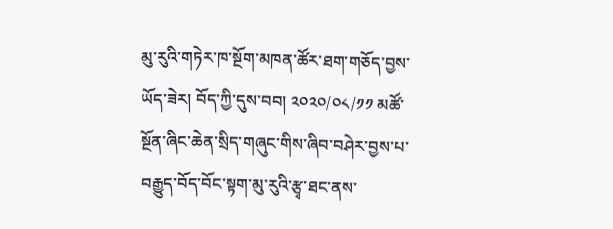མུ་རུའི་གཏེར་ཁ་སྔོག་མཁན་ཚོར་ཐག་གཅོད་བྱས་ཡོད་ཟེར། བོད་ཀྱི་དུས་བབ། ༢༠༢༠/༠༨/༡༡ མཚོ་སྔོན་ཞིང་ཆེན་སྲིད་གཞུང་གིས་ཞིབ་བཤེར་བྱས་པ་བརྒྱུད་བོད་བོང་སྟག་མུ་རུའི་རྩྭ་ཐང་ནས་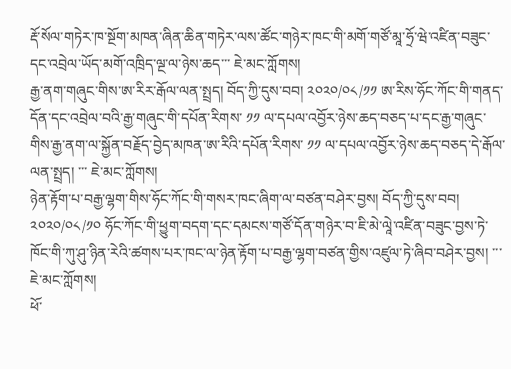རྡོ་སོལ་གཏེར་ཁ་སྔོག་མཁན་ཞིན་ཆིན་གཏེར་ལས་ཚོང་གཉེར་ཁང་གི་མགོ་གཙོ་མཱ་ཧྲོ་ཝེ་འཛིན་བཟུང་དང་འབྲེལ་ཡོད་མགོ་འཁྲིད་ལྔ་ལ་ཉེས་ཆད་་་ ཇེ་མང་ཀློགས།
རྒྱ་ནག་གཞུང་གིས་ཨ་རིར་རྒོལ་ལན་སྤྲད། བོད་ཀྱི་དུས་བབ། ༢༠༢༠/༠༨/༡༡ ཨ་རིས་ཧོང་ཀོང་གི་གནད་དོན་དང་འབྲེལ་བའི་རྒྱ་གཞུང་གི་དཔོན་རིགས་ ༡༡ ལ་དཔལ་འབྱོར་ཉེས་ཆད་བཅད་པ་དང་རྒྱ་གཞུང་གིས་རྒྱ་ནག་ལ་སྐྱོན་བརྗོད་བྱེད་མཁན་ཨ་རིའི་དཔོན་རིགས་ ༡༡ ལ་དཔལ་འབྱོར་ཉེས་ཆད་བཅད་དེ་རྒོལ་ལན་སྤྲད། ་་་ ཇེ་མང་ཀློགས།
ཉེན་རྟོག་པ་བརྒྱ་ལྷག་གིས་ཧོང་ཀོང་གི་གསར་ཁང་ཞིག་ལ་བཙན་བཤེར་བྱས། བོད་ཀྱི་དུས་བབ། ༢༠༢༠/༠༨/༡༠ ཧོང་ཀོང་གི་ཕྱུག་བདག་དང་དམངས་གཙོ་དོན་གཉེར་བ་ཇི་མེ་ལཱེ་འཛིན་བཟུང་བྱས་ཏེ་ཁོང་གི་ཀུ་ཤུ་ཉིན་རེའི་ཚགས་པར་ཁང་ལ་ཉེན་རྟོག་པ་བརྒྱ་ལྷག་བཙན་གྱིས་འཛུལ་ཏེ་ཞིབ་བཤེར་བྱས། ་་་ ཇེ་མང་ཀློགས།
ཕོ་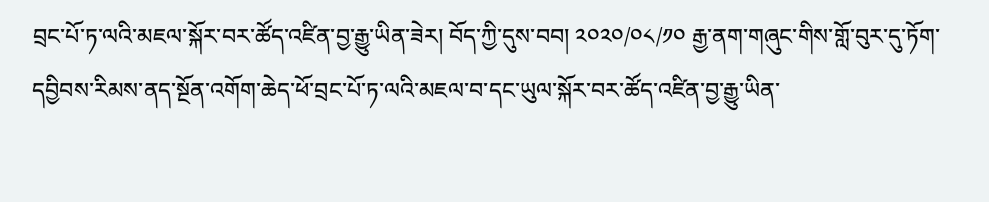བྲང་པོ་ཏ་ལའི་མཇལ་སྐོར་བར་ཚོད་འཛིན་བྱ་རྒྱུ་ཡིན་ཟེར། བོད་ཀྱི་དུས་བབ། ༢༠༢༠/༠༨/༡༠ རྒྱ་ནག་གཞུང་གིས་གློ་བུར་དུ་ཏོག་དབྱིབས་རིམས་ནད་སྔོན་འགོག་ཆེད་ཕོ་བྲང་པོ་ཏ་ལའི་མཇལ་བ་དང་ཡུལ་སྐོར་བར་ཚོད་འཛིན་བྱ་རྒྱུ་ཡིན་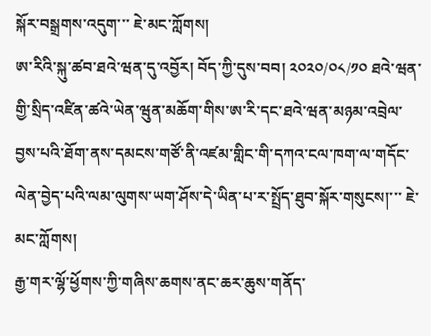སྐོར་བསྒྲགས་འདུག་་་ ཇེ་མང་ཀློགས།
ཨ་རིའི་སྐུ་ཚབ་ཐའེ་ཝན་དུ་འབྱོར། བོད་ཀྱི་དུས་བབ། ༢༠༢༠/༠༨/༡༠ ཐའེ་ཝན་གྱི་སྲིད་འཛིན་ཚའེ་ཡེན་ཝུན་མཆོག་གིས་ཨ་རི་དང་ཐའེ་ཝན་མཉམ་འབྲེལ་བྱས་པའི་ཐོག་ནས་དམངས་གཙོ་ནི་འཛམ་གླིང་གི་དཀའ་ངལ་ཁག་ལ་གདོང་ལེན་བྱེད་པའི་ལམ་ལུགས་ཡག་ཤོས་དེ་ཡིན་པ་ར་སྤྲོད་ཐུབ་སྐོར་གསུངས།་་་ ཇེ་མང་ཀློགས།
རྒྱ་གར་ལྷོ་ཕྱོགས་ཀྱི་གཞིས་ཆགས་ནང་ཆར་ཆུས་གནོད་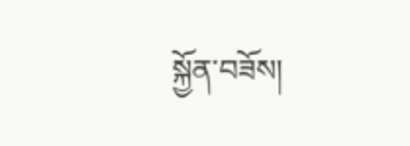སྐྱོན་བཟོས།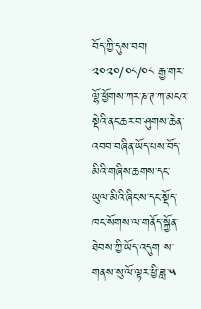བོད་ཀྱི་དུས་བབ། ༢༠༢༠/༠༨/༠༨ རྒྱ་གར་ལྷོ་ཕྱོགས་ཀར་ཎ་ཊ་ཀ་མངའ་སྡེའི་ནང་ཆར་བ་ཤུགས་ཆེན་འབབ་བཞིན་ཡོད་པས་བོད་མིའི་གཞིས་ཆགས་དང་ཡུལ་མིའི་ཞིང་ས་དང་སྡོད་ཁང་སོགས་ལ་གནོད་སྐྱོན་ཐེབས་ཀྱི་ཡོད་འདུག ས་གནས་སུ་ལོ་ལྟར་ཕྱི་ཟླ་༥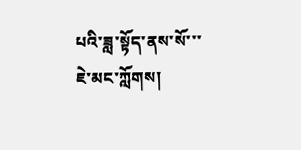པའི་ཟླ་སྟོད་ནས་སོ་་་ ཇེ་མང་ཀློགས།